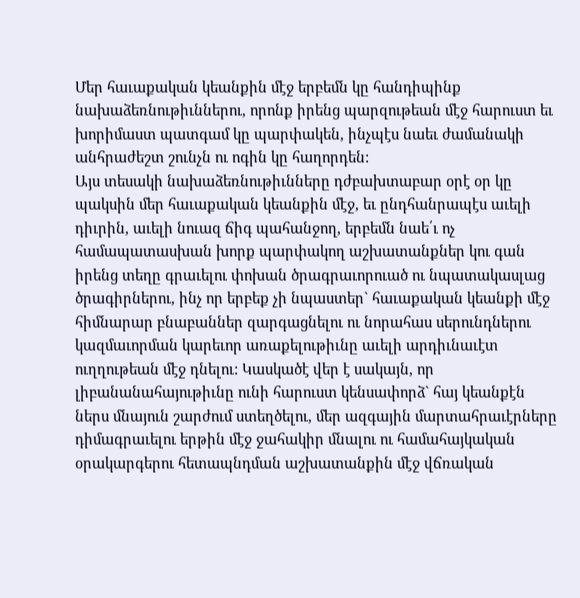Մեր հաւաքական կեանքին մէջ երբեմն կը հանդիպինք նախաձեռնութիւններու, որոնք իրենց պարզութեան մէջ հարուստ եւ խորիմաստ պատգամ կը պարփակեն, ինչպէս նաեւ ժամանակի անհրաժեշտ շունչն ու ոգին կը հաղորդեն:
Այս տեսակի նախաձեռնութիւնները դժբախտաբար օրէ օր կը պակսին մեր հաւաքական կեանքին մէջ, եւ ընդհանրապէս աւելի դիւրին, աւելի նուազ ճիգ պահանջող, երբեմն նաե՛ւ ոչ համապատասխան խորք պարփակող աշխատանքներ կու գան իրենց տեղը գրաւելու փոխան ծրագրաւորուած ու նպատակասլաց ծրագիրներու, ինչ որ երբեք չի նպաստեր` հաւաքական կեանքի մէջ հիմնարար բնաբաններ զարգացնելու ու նորահաս սերունդներու կազմաւորման կարեւոր առաքելութիւնը աւելի արդիւնաւէտ ուղղութեան մէջ դնելու: Կասկածէ վեր է սակայն, որ լիբանանահայութիւնը ունի հարուստ կենսափորձ` հայ կեանքէն ներս մնայուն շարժում ստեղծելու, մեր ազգային մարտահրաւէրները դիմագրաւելու երթին մէջ ջահակիր մնալու ու համահայկական օրակարգերու հետապնդման աշխատանքին մէջ վճռական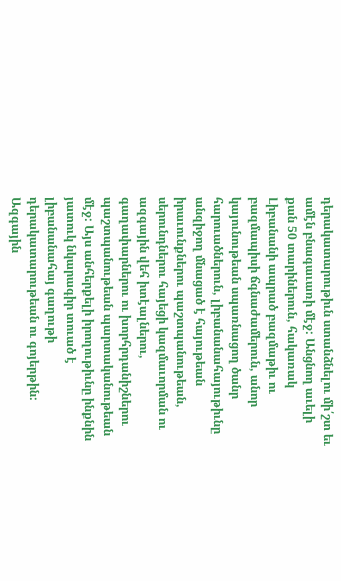դերակատարութիւն ստանձնելու մի՛շտ եւ ամէն բնագաւառի մէջ: Անցնող աւելի քան 50 տարիներուն, հակառակ Լիբանանի ապրած բազմաթիւ ու բազմապիսի ճգնաժամերուն, անոր կայունութեան սպառնացող ծանր հարուածներուն, լիբանանահայութիւնը անզիջող մնացած է հայութեան իրաւունքներու պաշտպանութեան, սերունդներու հայեցի կազմաւորման ու ազգային վեհ իտէալներու, գաղափարներու ու խորհրդանիշներու պաշտպանութեան պարտականութեան մէջ: Այս անհերքելի իրողութիւնը ինքնին յատուկ նկարագիր տուած է լիբանանահայ գաղութի դերակատարութեան ու գոյերթին: Ազգային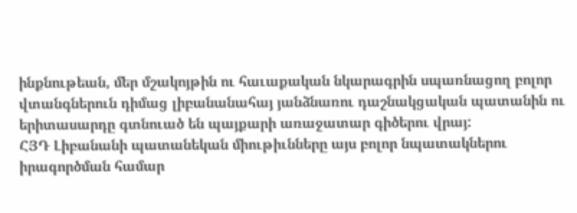ինքնութեան, մեր մշակոյթին ու հաւաքական նկարագրին սպառնացող բոլոր վտանգներուն դիմաց լիբանանահայ յանձնառու դաշնակցական պատանին ու երիտասարդը գտնուած են պայքարի առաջատար գիծերու վրայ:
ՀՅԴ Լիբանանի պատանեկան միութիւնները այս բոլոր նպատակներու իրագործման համար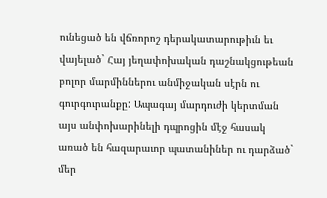ունեցած են վճռորոշ դերակատարութիւն եւ վայելած` Հայ յեղափոխական դաշնակցութեան բոլոր մարմիններու անմիջական սէրն ու գուրգուրանքը: Ապագայ մարդուժի կերտման այս անփոխարինելի դպրոցին մէջ հասակ առած են հազարաւոր պատանիներ ու դարձած` մեր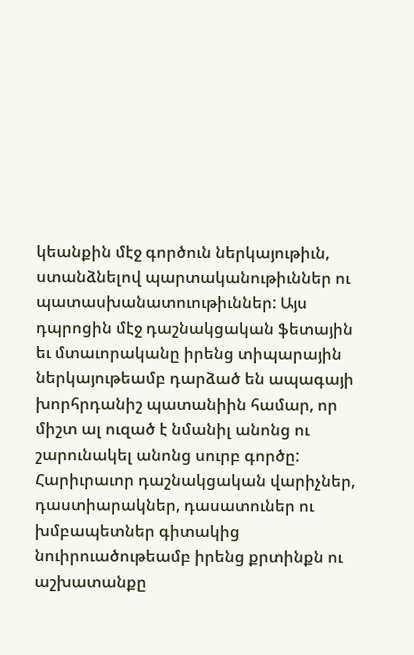կեանքին մէջ գործուն ներկայութիւն, ստանձնելով պարտականութիւններ ու պատասխանատուութիւններ: Այս դպրոցին մէջ դաշնակցական ֆետային եւ մտաւորականը իրենց տիպարային ներկայութեամբ դարձած են ապագայի խորհրդանիշ պատանիին համար, որ միշտ ալ ուզած է նմանիլ անոնց ու շարունակել անոնց սուրբ գործը: Հարիւրաւոր դաշնակցական վարիչներ, դաստիարակներ, դասատուներ ու խմբապետներ գիտակից նուիրուածութեամբ իրենց քրտինքն ու աշխատանքը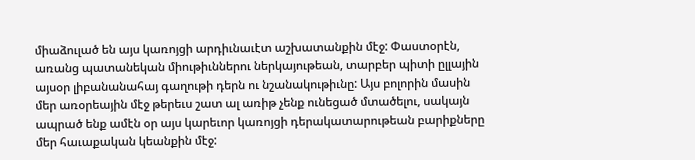միաձուլած են այս կառոյցի արդիւնաւէտ աշխատանքին մէջ: Փաստօրէն, առանց պատանեկան միութիւններու ներկայութեան, տարբեր պիտի ըլլային այսօր լիբանանահայ գաղութի դերն ու նշանակութիւնը: Այս բոլորին մասին մեր առօրեային մէջ թերեւս շատ ալ առիթ չենք ունեցած մտածելու, սակայն ապրած ենք ամէն օր այս կարեւոր կառոյցի դերակատարութեան բարիքները մեր հաւաքական կեանքին մէջ: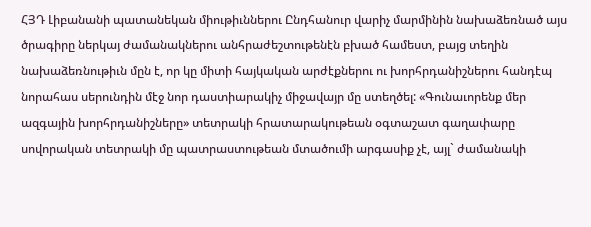ՀՅԴ Լիբանանի պատանեկան միութիւններու Ընդհանուր վարիչ մարմինին նախաձեռնած այս ծրագիրը ներկայ ժամանակներու անհրաժեշտութենէն բխած համեստ, բայց տեղին նախաձեռնութիւն մըն է, որ կը միտի հայկական արժէքներու ու խորհրդանիշներու հանդէպ նորահաս սերունդին մէջ նոր դաստիարակիչ միջավայր մը ստեղծել: «Գունաւորենք մեր ազգային խորհրդանիշները» տետրակի հրատարակութեան օգտաշատ գաղափարը սովորական տետրակի մը պատրաստութեան մտածումի արգասիք չէ, այլ` ժամանակի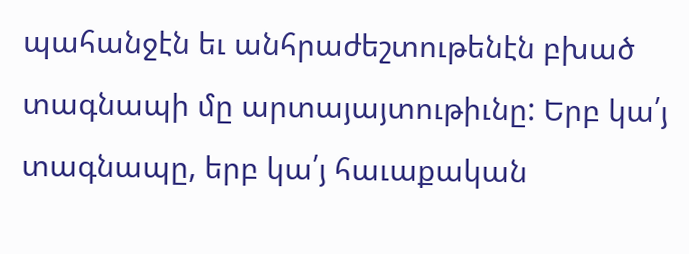պահանջէն եւ անհրաժեշտութենէն բխած տագնապի մը արտայայտութիւնը: Երբ կա՛յ տագնապը, երբ կա՛յ հաւաքական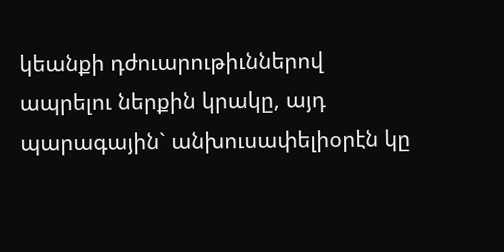կեանքի դժուարութիւններով ապրելու ներքին կրակը, այդ պարագային` անխուսափելիօրէն կը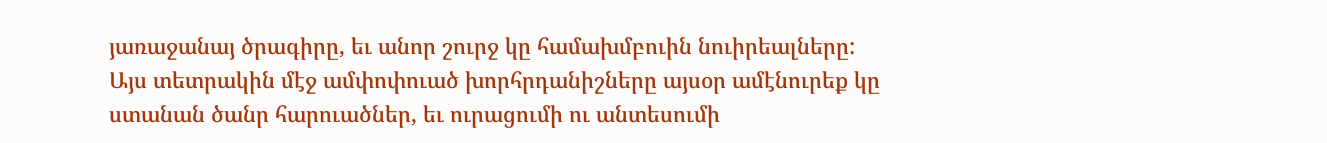յառաջանայ ծրագիրը, եւ անոր շուրջ կը համախմբուին նուիրեալները:
Այս տետրակին մէջ ամփոփուած խորհրդանիշները այսօր ամէնուրեք կը ստանան ծանր հարուածներ, եւ ուրացումի ու անտեսումի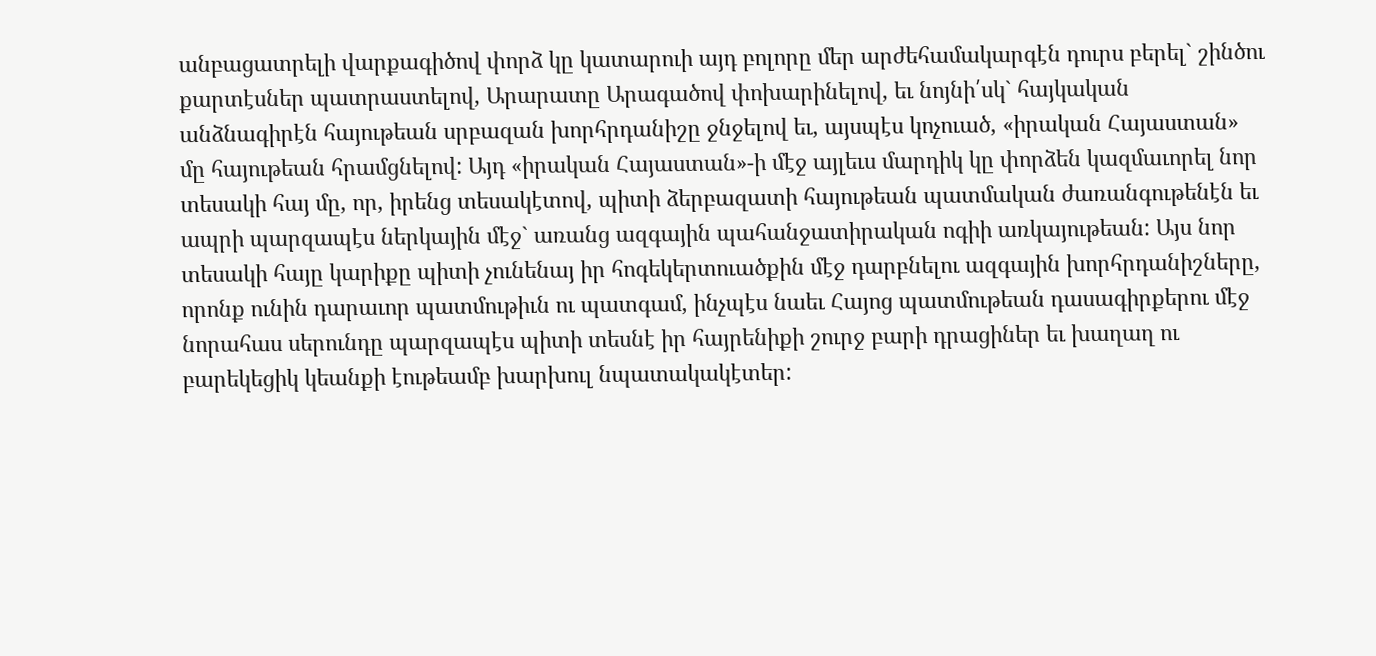անբացատրելի վարքագիծով փորձ կը կատարուի այդ բոլորը մեր արժեհամակարգէն դուրս բերել` շինծու քարտէսներ պատրաստելով, Արարատը Արագածով փոխարինելով, եւ նոյնի՛սկ` հայկական անձնագիրէն հայութեան սրբազան խորհրդանիշը ջնջելով եւ, այսպէս կոչուած, «իրական Հայաստան» մը հայութեան հրամցնելով: Այդ «իրական Հայաստան»-ի մէջ այլեւս մարդիկ կը փորձեն կազմաւորել նոր տեսակի հայ մը, որ, իրենց տեսակէտով, պիտի ձերբազատի հայութեան պատմական ժառանգութենէն եւ ապրի պարզապէս ներկային մէջ` առանց ազգային պահանջատիրական ոգիի առկայութեան: Այս նոր տեսակի հայը կարիքը պիտի չունենայ իր հոգեկերտուածքին մէջ դարբնելու ազգային խորհրդանիշները, որոնք ունին դարաւոր պատմութիւն ու պատգամ, ինչպէս նաեւ Հայոց պատմութեան դասագիրքերու մէջ նորահաս սերունդը պարզապէս պիտի տեսնէ իր հայրենիքի շուրջ բարի դրացիներ եւ խաղաղ ու բարեկեցիկ կեանքի էութեամբ խարխուլ նպատակակէտեր: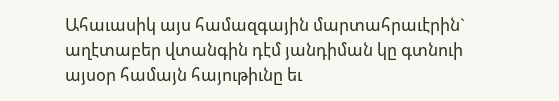Ահաւասիկ այս համազգային մարտահրաւէրին` աղէտաբեր վտանգին դէմ յանդիման կը գտնուի այսօր համայն հայութիւնը եւ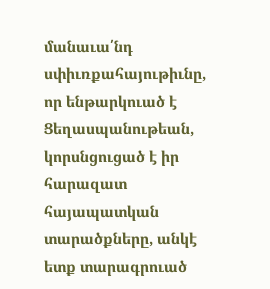մանաւա՛նդ սփիւռքահայութիւնը, որ ենթարկուած է Ցեղասպանութեան, կորսնցուցած է իր հարազատ հայապատկան տարածքները, անկէ ետք տարագրուած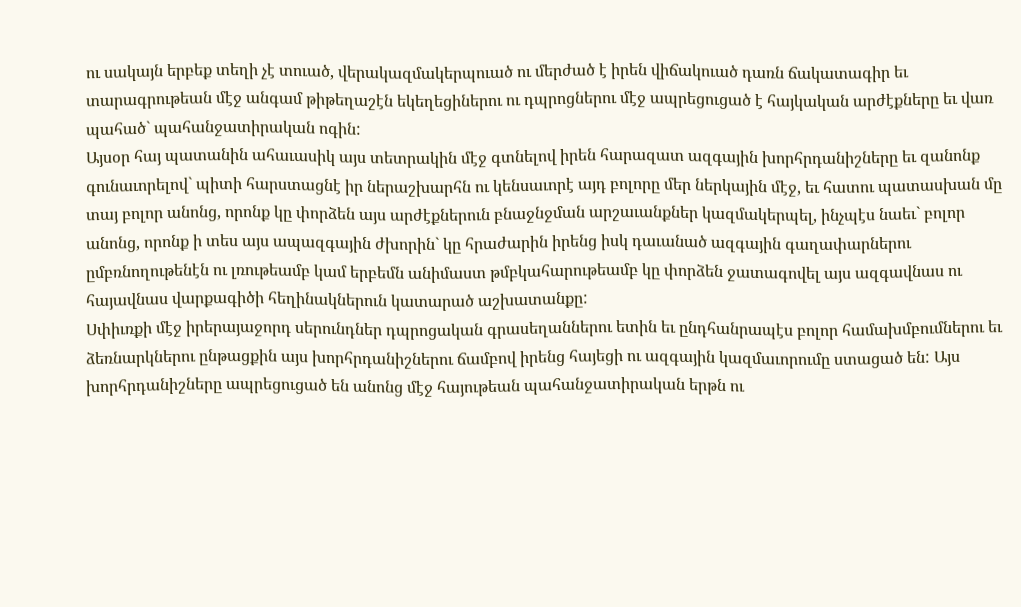ու սակայն երբեք տեղի չէ տուած, վերակազմակերպուած ու մերժած է իրեն վիճակուած դառն ճակատագիր եւ տարագրութեան մէջ անգամ թիթեղաշէն եկեղեցիներու ու դպրոցներու մէջ ապրեցուցած է հայկական արժէքները եւ վառ պահած` պահանջատիրական ոգին:
Այսօր հայ պատանին ահաւասիկ այս տետրակին մէջ գտնելով իրեն հարազատ ազգային խորհրդանիշները եւ զանոնք գունաւորելով` պիտի հարստացնէ իր ներաշխարհն ու կենսաւորէ այդ բոլորը մեր ներկային մէջ, եւ հատու պատասխան մը տայ բոլոր անոնց, որոնք կը փորձեն այս արժէքներուն բնաջնջման արշաւանքներ կազմակերպել, ինչպէս նաեւ` բոլոր անոնց, որոնք ի տես այս ապազգային ժխորին` կը հրաժարին իրենց իսկ դաւանած ազգային գաղափարներու ըմբռնողութենէն ու լռութեամբ կամ երբեմն անիմաստ թմբկահարութեամբ կը փորձեն ջատագովել այս ազգավնաս ու հայավնաս վարքագիծի հեղինակներուն կատարած աշխատանքը:
Սփիւռքի մէջ իրերայաջորդ սերունդներ դպրոցական գրասեղաններու ետին եւ ընդհանրապէս բոլոր համախմբումներու եւ ձեռնարկներու ընթացքին այս խորհրդանիշներու ճամբով իրենց հայեցի ու ազգային կազմաւորումը ստացած են: Այս խորհրդանիշները ապրեցուցած են անոնց մէջ հայութեան պահանջատիրական երթն ու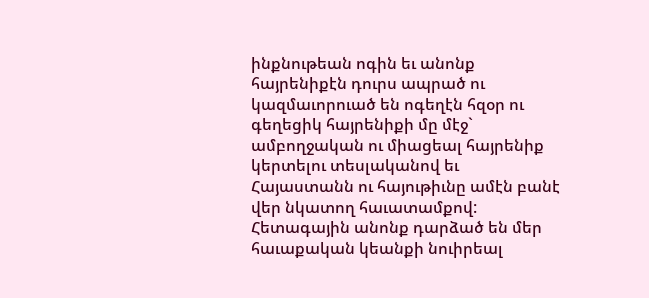ինքնութեան ոգին եւ անոնք հայրենիքէն դուրս ապրած ու կազմաւորուած են ոգեղէն հզօր ու գեղեցիկ հայրենիքի մը մէջ` ամբողջական ու միացեալ հայրենիք կերտելու տեսլականով եւ Հայաստանն ու հայութիւնը ամէն բանէ վեր նկատող հաւատամքով: Հետագային անոնք դարձած են մեր հաւաքական կեանքի նուիրեալ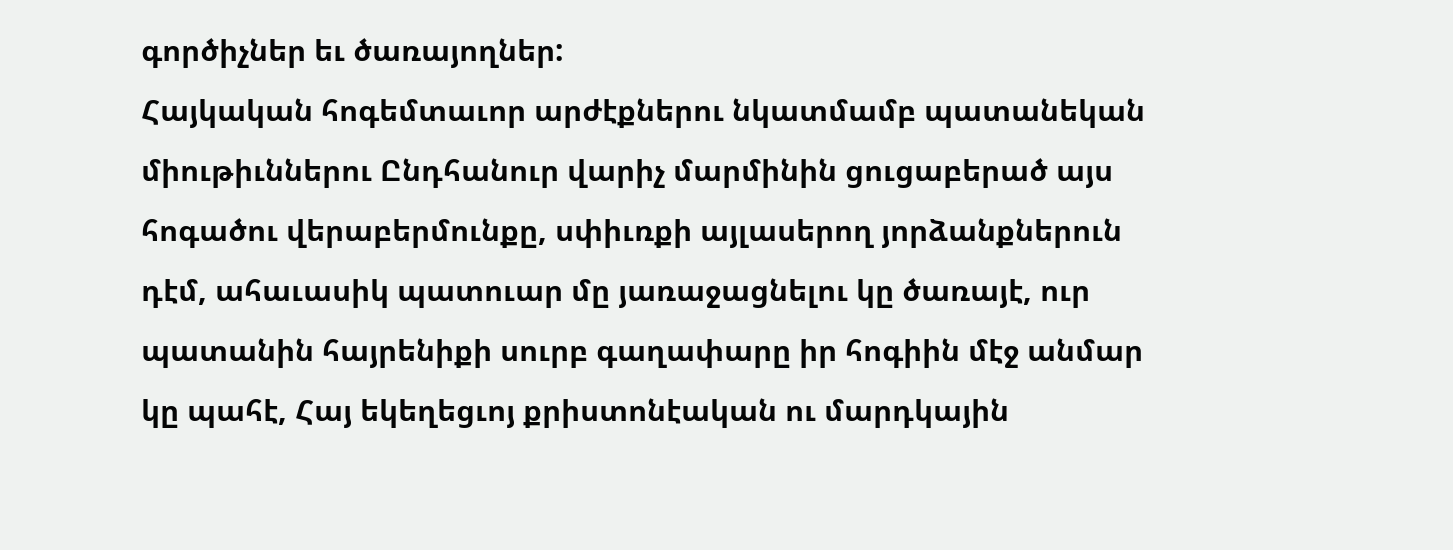գործիչներ եւ ծառայողներ:
Հայկական հոգեմտաւոր արժէքներու նկատմամբ պատանեկան միութիւններու Ընդհանուր վարիչ մարմինին ցուցաբերած այս հոգածու վերաբերմունքը, սփիւռքի այլասերող յորձանքներուն դէմ, ահաւասիկ պատուար մը յառաջացնելու կը ծառայէ, ուր պատանին հայրենիքի սուրբ գաղափարը իր հոգիին մէջ անմար կը պահէ, Հայ եկեղեցւոյ քրիստոնէական ու մարդկային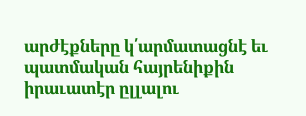արժէքները կ՛արմատացնէ եւ պատմական հայրենիքին իրաւատէր ըլլալու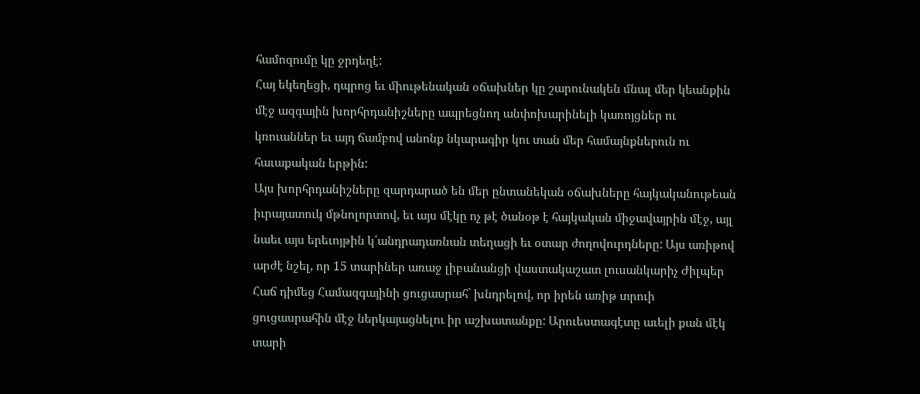համոզումը կը ջրդեղէ:
Հայ եկեղեցի, դպրոց եւ միութենական օճախներ կը շարունակեն մնալ մեր կեանքին մէջ ազգային խորհրդանիշները ապրեցնող անփոխարինելի կառոյցներ ու կռուաններ եւ այդ ճամբով անոնք նկարագիր կու տան մեր համայնքներուն ու հաւաքական երթին:
Այս խորհրդանիշները զարդարած են մեր ընտանեկան օճախները հայկականութեան իւրայատուկ մթնոլորտով, եւ այս մէկը ոչ թէ ծանօթ է հայկական միջավայրին մէջ, այլ նաեւ այս երեւոյթին կ՛անդրադառնան տեղացի եւ օտար ժողովուրդները: Այս առիթով արժէ նշել, որ 15 տարիներ առաջ լիբանանցի վաստակաշատ լուսանկարիչ Ժիլպեր Հաճ դիմեց Համազգայինի ցուցասրահ` խնդրելով, որ իրեն առիթ տրուի ցուցասրահին մէջ ներկայացնելու իր աշխատանքը: Արուեստագէտը աւելի քան մէկ տարի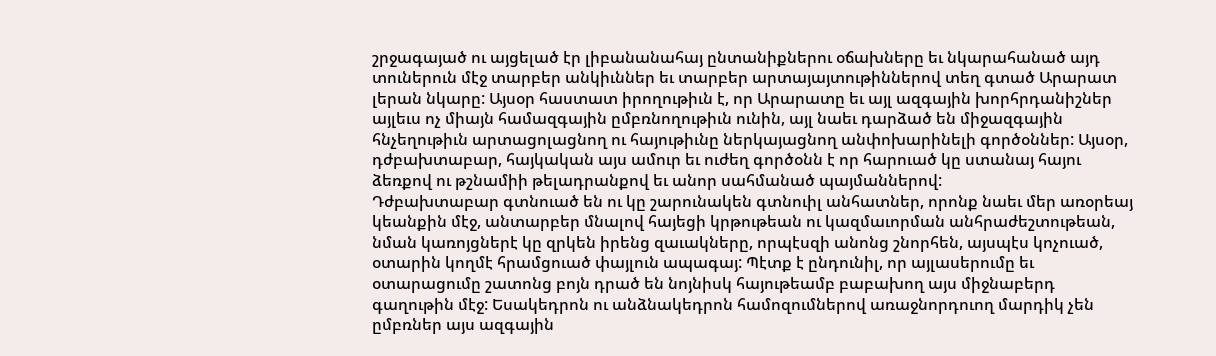շրջագայած ու այցելած էր լիբանանահայ ընտանիքներու օճախները եւ նկարահանած այդ տուներուն մէջ տարբեր անկիւններ եւ տարբեր արտայայտութիններով տեղ գտած Արարատ լերան նկարը: Այսօր հաստատ իրողութիւն է, որ Արարատը եւ այլ ազգային խորհրդանիշներ այլեւս ոչ միայն համազգային ըմբռնողութիւն ունին, այլ նաեւ դարձած են միջազգային հնչեղութիւն արտացոլացնող ու հայութիւնը ներկայացնող անփոխարինելի գործօններ: Այսօր, դժբախտաբար, հայկական այս ամուր եւ ուժեղ գործօնն է որ հարուած կը ստանայ հայու ձեռքով ու թշնամիի թելադրանքով եւ անոր սահմանած պայմաններով:
Դժբախտաբար գտնուած են ու կը շարունակեն գտնուիլ անհատներ, որոնք նաեւ մեր առօրեայ կեանքին մէջ, անտարբեր մնալով հայեցի կրթութեան ու կազմաւորման անհրաժեշտութեան, նման կառոյցներէ կը զրկեն իրենց զաւակները, որպէսզի անոնց շնորհեն, այսպէս կոչուած, օտարին կողմէ հրամցուած փայլուն ապագայ: Պէտք է ընդունիլ, որ այլասերումը եւ օտարացումը շատոնց բոյն դրած են նոյնիսկ հայութեամբ բաբախող այս միջնաբերդ գաղութին մէջ: Եսակեդրոն ու անձնակեդրոն համոզումներով առաջնորդուող մարդիկ չեն ըմբռներ այս ազգային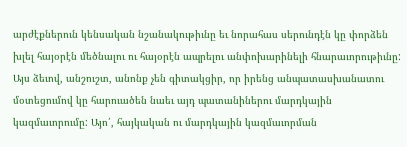արժէքներուն կենսական նշանակութիւնը եւ նորահաս սերունդէն կը փորձեն խլել հայօրէն մեծնալու ու հայօրէն ապրելու անփոխարինելի հնարաւորութիւնը: Այս ձեւով, անշուշտ, անոնք չեն գիտակցիր, որ իրենց անպատասխանատու մօտեցումով կը հարուածեն նաեւ այդ պատանիներու մարդկային կազմաւորումը: Այո՛, հայկական ու մարդկային կազմաւորման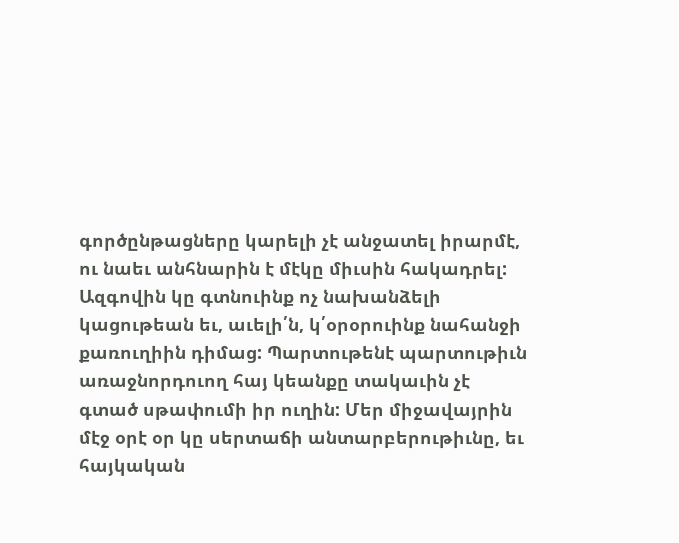գործընթացները կարելի չէ անջատել իրարմէ, ու նաեւ անհնարին է մէկը միւսին հակադրել:
Ազգովին կը գտնուինք ոչ նախանձելի կացութեան եւ, աւելի՛ն, կ՛օրօրուինք նահանջի քառուղիին դիմաց: Պարտութենէ պարտութիւն առաջնորդուող հայ կեանքը տակաւին չէ գտած սթափումի իր ուղին: Մեր միջավայրին մէջ օրէ օր կը սերտաճի անտարբերութիւնը, եւ հայկական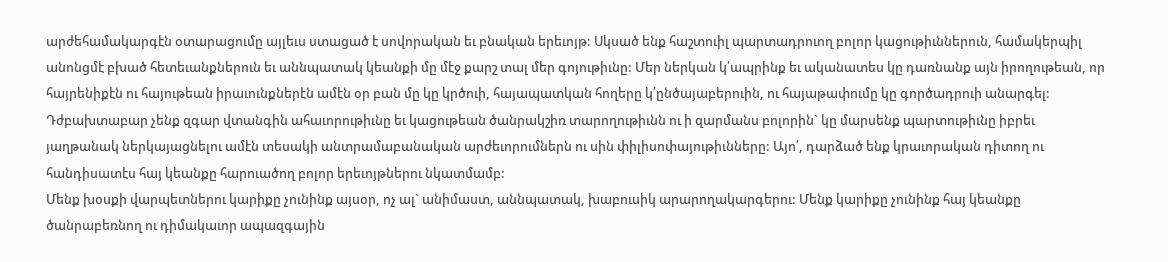արժեհամակարգէն օտարացումը այլեւս ստացած է սովորական եւ բնական երեւոյթ: Սկսած ենք հաշտուիլ պարտադրուող բոլոր կացութիւններուն, համակերպիլ անոնցմէ բխած հետեւանքներուն եւ աննպատակ կեանքի մը մէջ քարշ տալ մեր գոյութիւնը: Մեր ներկան կ՛ապրինք եւ ականատես կը դառնանք այն իրողութեան, որ հայրենիքէն ու հայութեան իրաւունքներէն ամէն օր բան մը կը կրծուի, հայապատկան հողերը կ՛ընծայաբերուին, ու հայաթափումը կը գործադրուի անարգել: Դժբախտաբար չենք զգար վտանգին ահաւորութիւնը եւ կացութեան ծանրակշիռ տարողութիւնն ու ի զարմանս բոլորին` կը մարսենք պարտութիւնը իբրեւ յաղթանակ ներկայացնելու ամէն տեսակի անտրամաբանական արժեւորումներն ու սին փիլիսոփայութիւնները: Այո՛, դարձած ենք կրաւորական դիտող ու հանդիսատէս հայ կեանքը հարուածող բոլոր երեւոյթներու նկատմամբ:
Մենք խօսքի վարպետներու կարիքը չունինք այսօր, ոչ ալ` անիմաստ, աննպատակ, խաբուսիկ արարողակարգերու: Մենք կարիքը չունինք հայ կեանքը ծանրաբեռնող ու դիմակաւոր ապազգային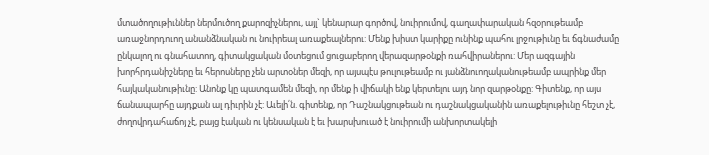մտածողութիւններ ներմուծող քարոզիչներու, այլ` կենարար գործով, նուիրումով, գաղափարական հզօրութեամբ առաջնորդուող անանձնական ու նուիրեալ առաքեալներու: Մենք խիստ կարիքը ունինք պահու լրջութիւնը եւ ճգնաժամը ընկալող ու գնահատող, գիտակցական մօտեցում ցուցաբերող վերազարթօնքի ռահվիրաներու: Մեր ազգային խորհրդանիշները եւ հերոսները չեն արտօներ մեզի, որ այսպէս թուլութեամբ ու յանձնուողականութեամբ ապրինք մեր հայկականութիւնը: Անոնք կը պատգամեն մեզի, որ մենք ի վիճակի ենք կերտելու այդ նոր զարթօնքը: Գիտենք, որ այս ճանապարհը այդքան ալ դիւրին չէ: Աւելի՛ն. գիտենք, որ Դաշնակցութեան ու դաշնակցականին առաքելութիւնը հեշտ չէ, ժողովրդահաճոյ չէ, բայց էական ու կենսական է եւ խարսխուած է նուիրումի անխորտակելի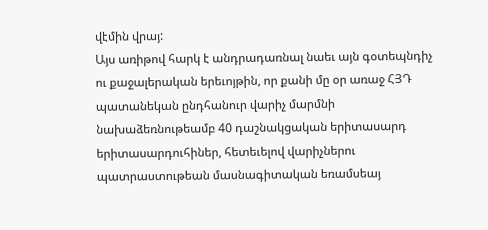վէմին վրայ:
Այս առիթով հարկ է անդրադառնալ նաեւ այն գօտեպնդիչ ու քաջալերական երեւոյթին, որ քանի մը օր առաջ ՀՅԴ պատանեկան ընդհանուր վարիչ մարմնի նախաձեռնութեամբ 40 դաշնակցական երիտասարդ երիտասարդուհիներ, հետեւելով վարիչներու պատրաստութեան մասնագիտական եռամսեայ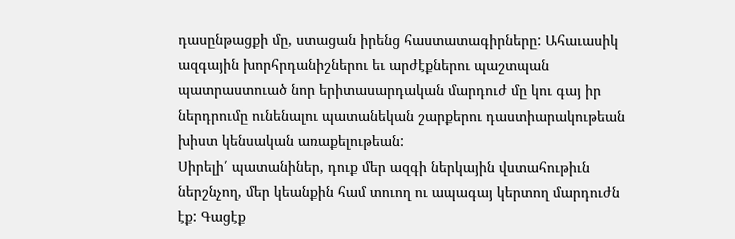դասընթացքի մը, ստացան իրենց հաստատագիրները: Ահաւասիկ ազգային խորհրդանիշներու եւ արժէքներու պաշտպան պատրաստուած նոր երիտասարդական մարդուժ մը կու գայ իր ներդրումը ունենալու պատանեկան շարքերու դաստիարակութեան խիստ կենսական առաքելութեան:
Սիրելի՛ պատանիներ, դուք մեր ազգի ներկային վստահութիւն ներշնչող, մեր կեանքին համ տուող ու ապագայ կերտող մարդուժն էք: Գացէք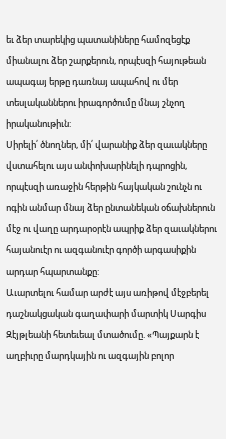եւ ձեր տարեկից պատանիները համոզեցէք միանալու ձեր շարքերուն, որպէսզի հայութեան ապագայ երթը դառնայ ապահով ու մեր տեսլականներու իրագործումը մնայ շնչող իրականութիւն:
Սիրելի՛ ծնողներ, մի՛ վարանիք ձեր զաւակները վստահելու այս անփոխարինելի դպրոցին, որպէսզի առաջին հերթին հայկական շունչն ու ոգին անմար մնայ ձեր ընտանեկան օճախներուն մէջ ու վաղը արդարօրէն ապրիք ձեր զաւակներու հայանուէր ու ազգանուէր գործի արգասիքին արդար հպարտանքը:
Աւարտելու համար արժէ այս առիթով մէջբերել դաշնակցական գաղափարի մարտիկ Սարգիս Զէյթլեանի հետեւեալ մտածումը. «Պայքարն է աղբիւրը մարդկային ու ազգային բոլոր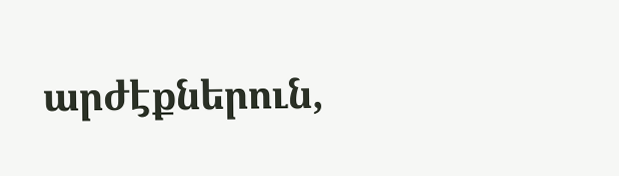արժէքներուն,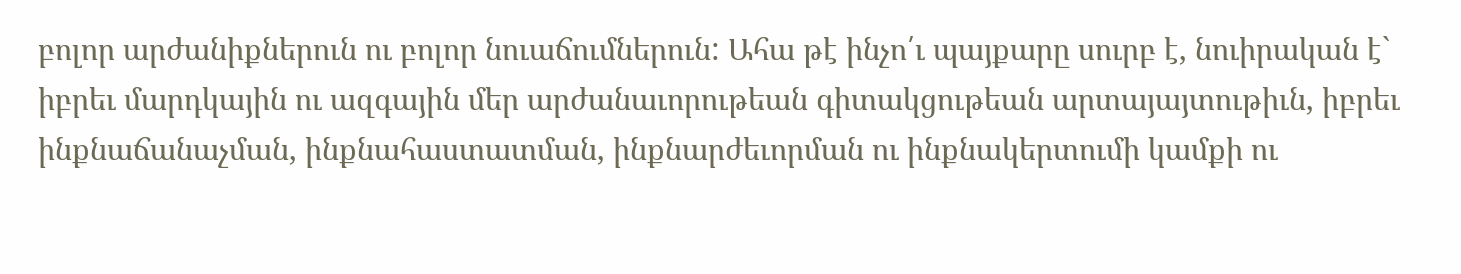բոլոր արժանիքներուն ու բոլոր նուաճումներուն: Ահա թէ ինչո՛ւ պայքարը սուրբ է, նուիրական է` իբրեւ մարդկային ու ազգային մեր արժանաւորութեան գիտակցութեան արտայայտութիւն, իբրեւ ինքնաճանաչման, ինքնահաստատման, ինքնարժեւորման ու ինքնակերտումի կամքի ու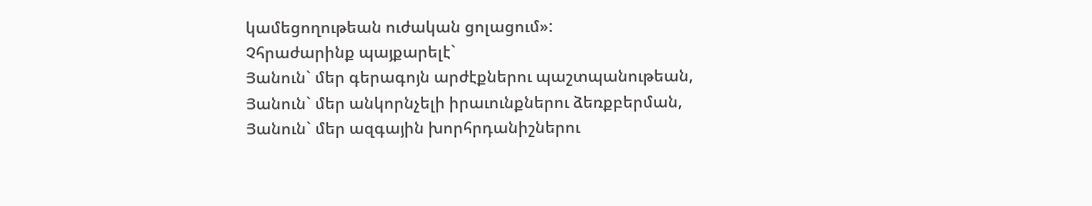կամեցողութեան ուժական ցոլացում»:
Չհրաժարինք պայքարելէ`
Յանուն` մեր գերագոյն արժէքներու պաշտպանութեան,
Յանուն` մեր անկորնչելի իրաւունքներու ձեռքբերման,
Յանուն` մեր ազգային խորհրդանիշներու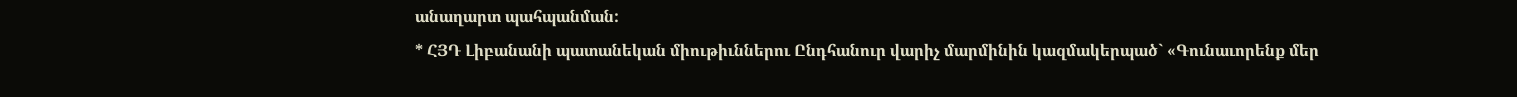անաղարտ պահպանման:
* ՀՅԴ Լիբանանի պատանեկան միութիւններու Ընդհանուր վարիչ մարմինին կազմակերպած` «Գունաւորենք մեր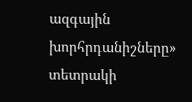ազգային խորհրդանիշները» տետրակի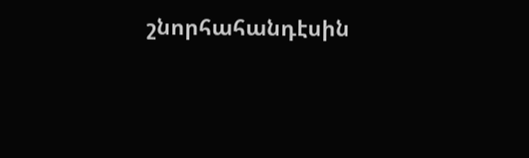շնորհահանդէսին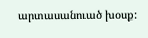արտասանուած խօսք: